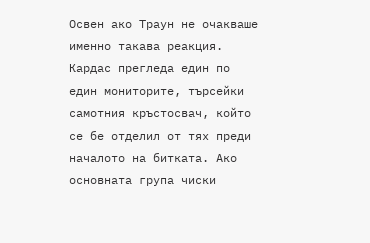Освен ако Траун не очакваше именно такава реакция. Кардас прегледа един по един мониторите, търсейки самотния кръстосвач, който се бе отделил от тях преди началото на битката. Ако основната група чиски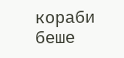кораби беше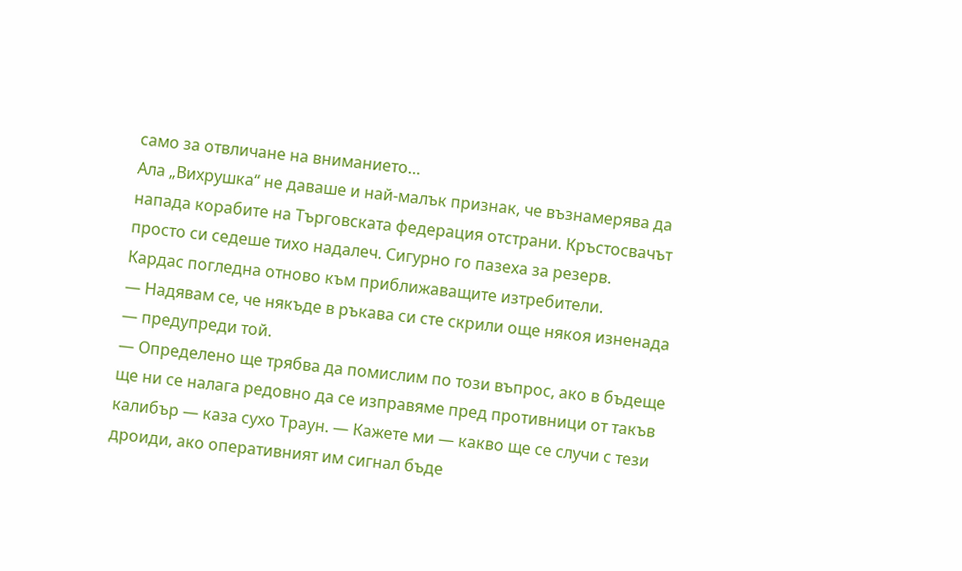само за отвличане на вниманието…
Ала „Вихрушка“ не даваше и най-малък признак, че възнамерява да напада корабите на Търговската федерация отстрани. Кръстосвачът просто си седеше тихо надалеч. Сигурно го пазеха за резерв.
Кардас погледна отново към приближаващите изтребители.
— Надявам се, че някъде в ръкава си сте скрили още някоя изненада — предупреди той.
— Определено ще трябва да помислим по този въпрос, ако в бъдеще ще ни се налага редовно да се изправяме пред противници от такъв калибър — каза сухо Траун. — Кажете ми — какво ще се случи с тези дроиди, ако оперативният им сигнал бъде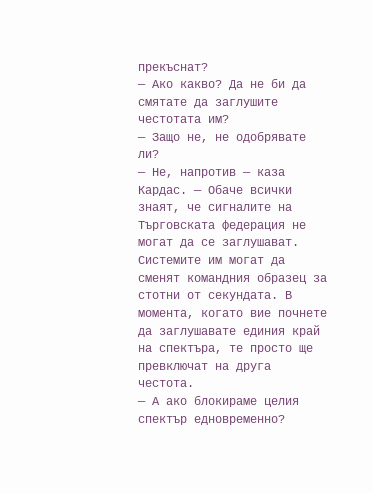прекъснат?
— Ако какво? Да не би да смятате да заглушите честотата им?
— Защо не, не одобрявате ли?
— Не, напротив — каза Кардас. — Обаче всички знаят, че сигналите на Търговската федерация не могат да се заглушават. Системите им могат да сменят командния образец за стотни от секундата. В момента, когато вие почнете да заглушавате единия край на спектъра, те просто ще превключат на друга честота.
— А ако блокираме целия спектър едновременно?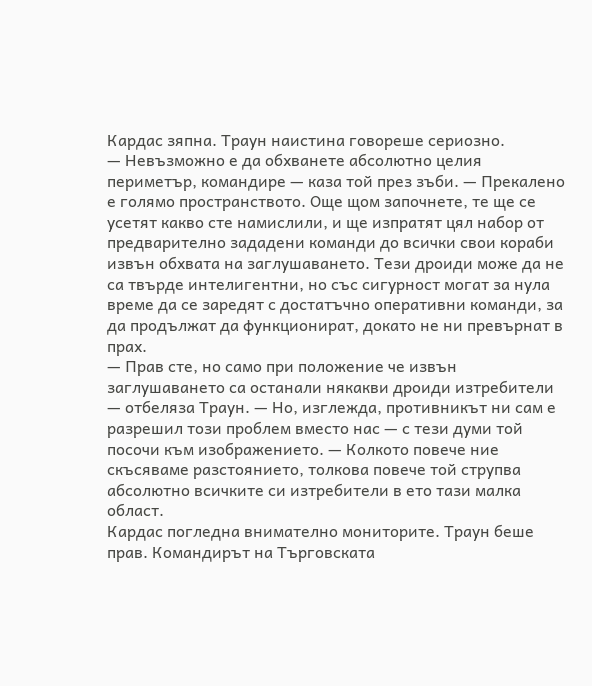Кардас зяпна. Траун наистина говореше сериозно.
— Невъзможно е да обхванете абсолютно целия периметър, командире — каза той през зъби. — Прекалено е голямо пространството. Още щом започнете, те ще се усетят какво сте намислили, и ще изпратят цял набор от предварително зададени команди до всички свои кораби извън обхвата на заглушаването. Тези дроиди може да не са твърде интелигентни, но със сигурност могат за нула време да се заредят с достатъчно оперативни команди, за да продължат да функционират, докато не ни превърнат в прах.
— Прав сте, но само при положение че извън заглушаването са останали някакви дроиди изтребители — отбеляза Траун. — Но, изглежда, противникът ни сам е разрешил този проблем вместо нас — с тези думи той посочи към изображението. — Колкото повече ние скъсяваме разстоянието, толкова повече той струпва абсолютно всичките си изтребители в ето тази малка област.
Кардас погледна внимателно мониторите. Траун беше прав. Командирът на Търговската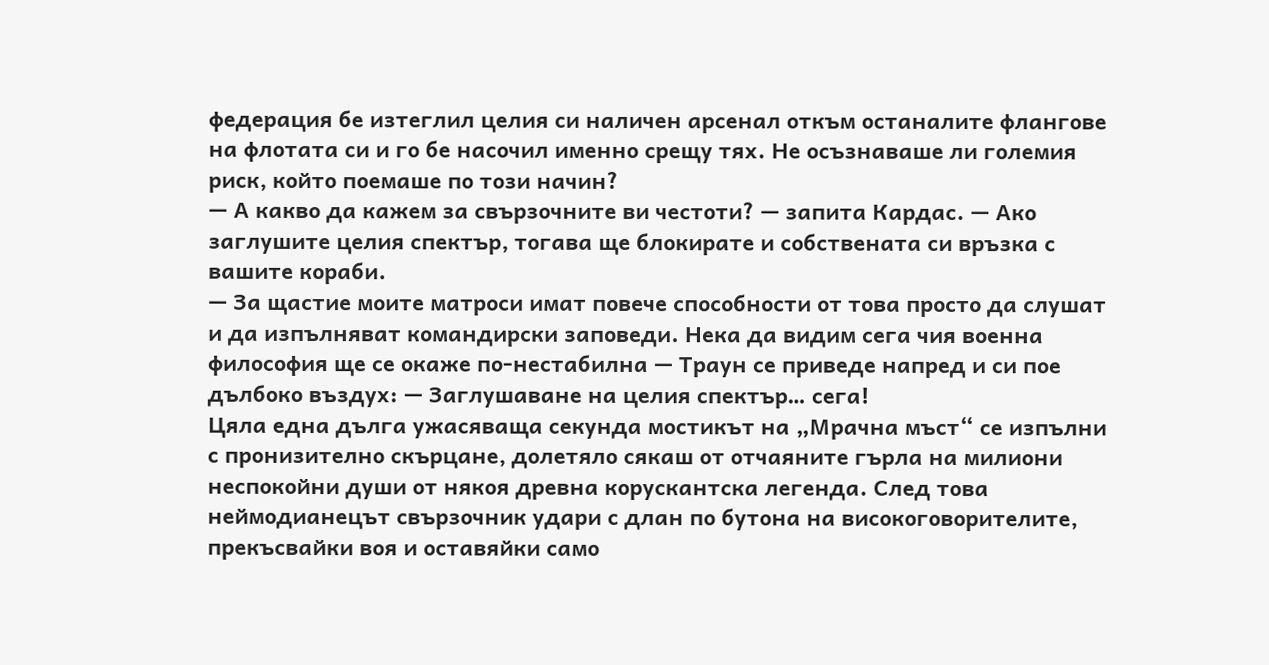федерация бе изтеглил целия си наличен арсенал откъм останалите флангове на флотата си и го бе насочил именно срещу тях. Не осъзнаваше ли големия риск, който поемаше по този начин?
— А какво да кажем за свързочните ви честоти? — запита Кардас. — Ако заглушите целия спектър, тогава ще блокирате и собствената си връзка с вашите кораби.
— За щастие моите матроси имат повече способности от това просто да слушат и да изпълняват командирски заповеди. Нека да видим сега чия военна философия ще се окаже по-нестабилна — Траун се приведе напред и си пое дълбоко въздух: — Заглушаване на целия спектър… сега!
Цяла една дълга ужасяваща секунда мостикът на „Мрачна мъст“ се изпълни с пронизително скърцане, долетяло сякаш от отчаяните гърла на милиони неспокойни души от някоя древна корускантска легенда. След това неймодианецът свързочник удари с длан по бутона на високоговорителите, прекъсвайки воя и оставяйки само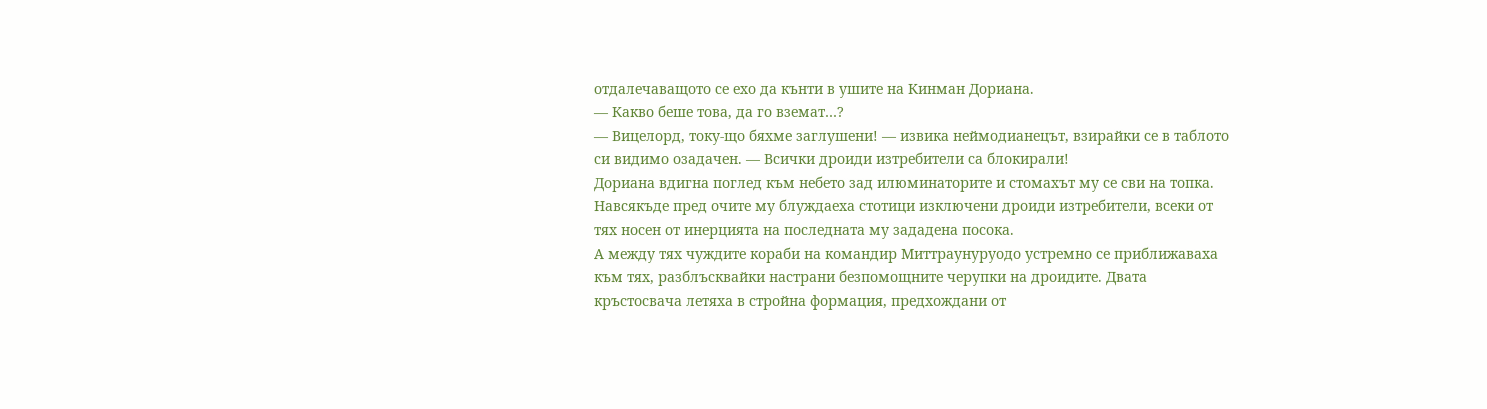отдалечаващото се ехо да кънти в ушите на Кинман Дориана.
— Какво беше това, да го вземат…?
— Вицелорд, току-що бяхме заглушени! — извика неймодианецът, взирайки се в таблото си видимо озадачен. — Всички дроиди изтребители са блокирали!
Дориана вдигна поглед към небето зад илюминаторите и стомахът му се сви на топка. Навсякъде пред очите му блуждаеха стотици изключени дроиди изтребители, всеки от тях носен от инерцията на последната му зададена посока.
А между тях чуждите кораби на командир Миттраунуруодо устремно се приближаваха към тях, разблъсквайки настрани безпомощните черупки на дроидите. Двата кръстосвача летяха в стройна формация, предхождани от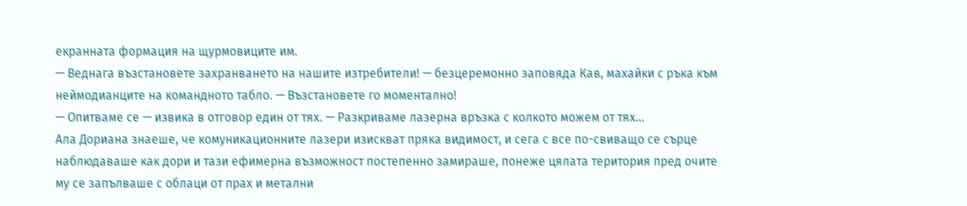екранната формация на щурмовиците им.
— Веднага възстановете захранването на нашите изтребители! — безцеремонно заповяда Кав, махайки с ръка към неймодианците на командното табло. — Възстановете го моментално!
— Опитваме се — извика в отговор един от тях. — Разкриваме лазерна връзка с колкото можем от тях…
Ала Дориана знаеше, че комуникационните лазери изискват пряка видимост, и сега с все по-свиващо се сърце наблюдаваше как дори и тази ефимерна възможност постепенно замираше, понеже цялата територия пред очите му се запълваше с облаци от прах и метални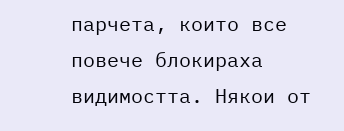парчета, които все повече блокираха видимостта. Някои от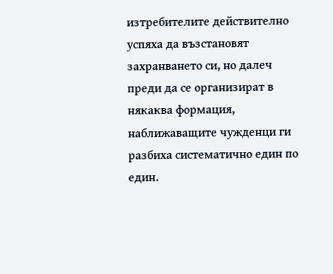изтребителите действително успяха да възстановят захранването си, но далеч преди да се организират в някаква формация, наближаващите чужденци ги разбиха систематично един по един.